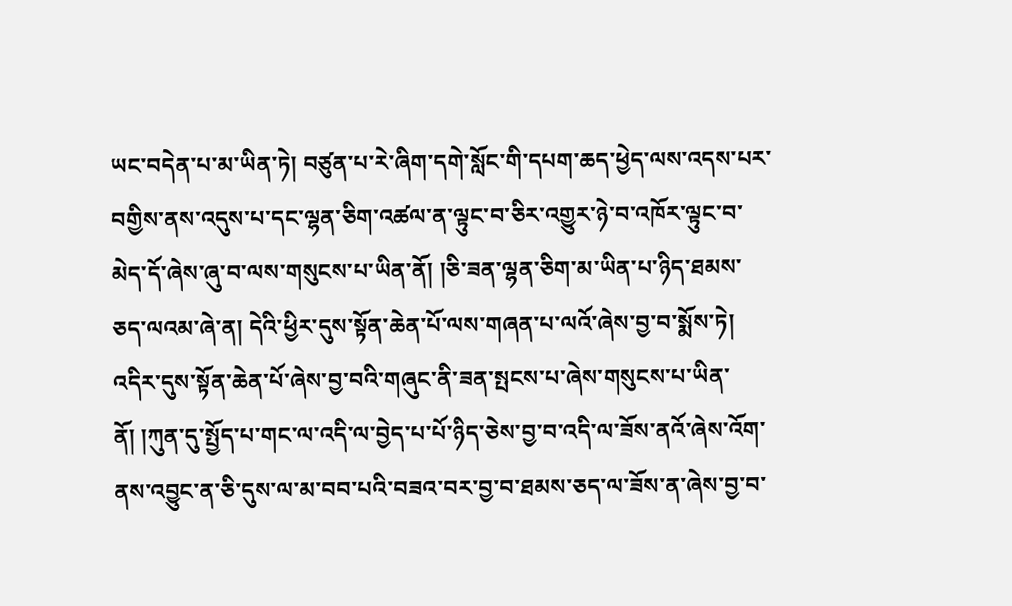ཡང་བདེན་པ་མ་ཡིན་ཏེ། བཙུན་པ་རེ་ཞིག་དགེ་སློང་གི་དཔག་ཆད་ཕྱེད་ལས་འདས་པར་བགྱིས་ནས་འདུས་པ་དང་ལྷན་ཅིག་འཚལ་ན་ལྟུང་བ་ཅིར་འགྱུར་ཉེ་བ་འཁོར་ལྟུང་བ་མེད་དོ་ཞེས་ཞུ་བ་ལས་གསུངས་པ་ཡིན་ནོ། །ཅི་ཟན་ལྷན་ཅིག་མ་ཡིན་པ་ཉིད་ཐམས་ཅད་ལའམ་ཞེ་ན། དེའི་ཕྱིར་དུས་སྟོན་ཆེན་པོ་ལས་གཞན་པ་ལའོ་ཞེས་བྱ་བ་སྨོས་ཏེ། འདིར་དུས་སྟོན་ཆེན་པོ་ཞེས་བྱ་བའི་གཞུང་ནི་ཟན་སྤངས་པ་ཞེས་གསུངས་པ་ཡིན་ནོ། །ཀུན་དུ་སྤྱོད་པ་གང་ལ་འདི་ལ་བྱེད་པ་པོ་ཉིད་ཅེས་བྱ་བ་འདི་ལ་ཟོས་ནའོ་ཞེས་འོག་ནས་འབྱུང་ན་ཅི་དུས་ལ་མ་བབ་པའི་བཟའ་བར་བྱ་བ་ཐམས་ཅད་ལ་ཟོས་ན་ཞེས་བྱ་བ་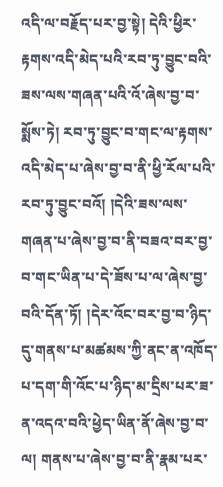འདི་ལ་བརྗོད་པར་བྱ་སྟེ། དེའི་ཕྱིར་རྟགས་འདི་མེད་པའི་རབ་ཏུ་བྱུང་བའི་ཟས་ལས་གཞན་པའི་འོ་ཞེས་བྱ་བ་སྨོས་ཏེ། རབ་ཏུ་བྱུང་བ་གང་ལ་རྟགས་འདི་མེད་པ་ཞེས་བྱ་བ་ནི་ཕྱི་རོལ་པའི་རབ་ཏུ་བྱུང་བའོ། །དེའི་ཟས་ལས་གཞན་པ་ཞེས་བྱ་བ་ནི་བཟའ་བར་བྱ་བ་གང་ཡིན་པ་དེ་ཟོས་པ་ལ་ཞེས་བྱ་བའི་དོན་ཏོ། །དེར་འོང་བར་བྱ་བ་ཉིད་དུ་གནས་པ་མཚམས་ཀྱི་ནང་ན་འཁོད་པ་དག་གི་འོང་པ་ཉིད་མ་དྲིས་པར་ཟ་ན་འདའ་བའི་ཕྱེད་ཡིན་ནོ་ཞེས་བྱ་བ་ལ། གནས་པ་ཞེས་བྱ་བ་ནི་རྣམ་པར་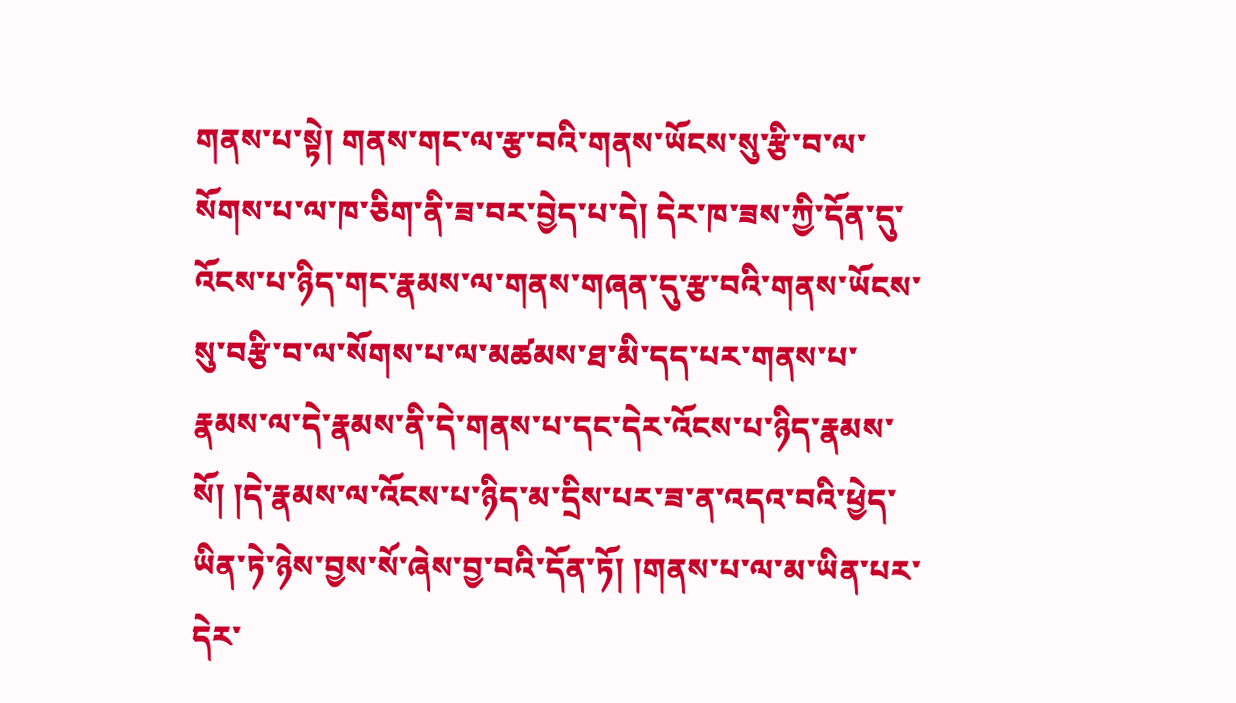གནས་པ་སྟེ། གནས་གང་ལ་རྩ་བའི་གནས་ཡོངས་སུ་རྩི་བ་ལ་སོགས་པ་ལ་ཁ་ཅིག་ནི་ཟ་བར་བྱེད་པ་དེ། དེར་ཁ་ཟས་ཀྱི་དོན་དུ་འོངས་པ་ཉིད་གང་རྣམས་ལ་གནས་གཞན་དུ་རྩ་བའི་གནས་ཡོངས་སུ་བརྩི་བ་ལ་སོགས་པ་ལ་མཚམས་ཐ་མི་དད་པར་གནས་པ་རྣམས་ལ་དེ་རྣམས་ནི་དེ་གནས་པ་དང་དེར་འོངས་པ་ཉིད་རྣམས་སོ། །དེ་རྣམས་ལ་འོངས་པ་ཉིད་མ་དྲིས་པར་ཟ་ན་འདའ་བའི་ཕྱེད་ཡིན་ཏེ་ཉེས་བྱས་སོ་ཞེས་བྱ་བའི་དོན་ཏོ། །གནས་པ་ལ་མ་ཡིན་པར་དེར་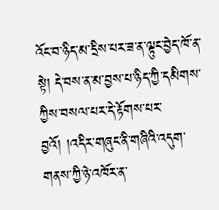འོང་བ་ཉིད་མ་དྲིས་པར་ཟ་ན་ལྟུང་བྱེད་ཁོ་ན་སྟེ། དེ་བས་ན་མ་བྱས་པ་ཉིད་ཀྱི་དམིགས་ཀྱིས་བསལ་པར་དེ་རྟོགས་པར་བྱའོ། །འདིར་གཞུང་ནི་གཞིའི་འདུག་གནས་ཀྱི་ཉེ་འཁོར་ན་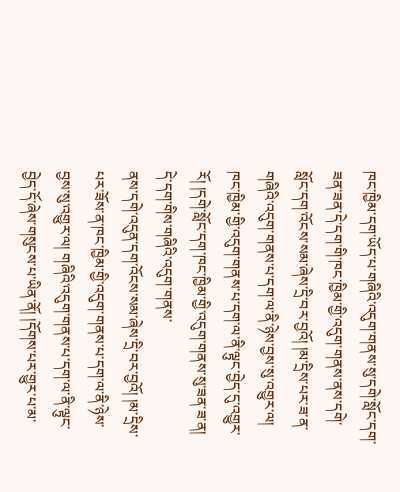ཁང་ཁྱིམ་དག་ཡོད་པ་གཞིའི་འདུག་གནས་སུ་དགེ་སློང་དག་ཟན་ཟན་དེ་དག་གི་ཁང་ཁྱིམ་གྱི་འདུག་གནས་ནས་དགེ་སློང་དག་འོངས་སམ་ཞེས་དྲི་བར་བྱའོ། །མ་དྲིས་པར་ཟ་ན་གཞིའི་འདུག་གནས་པ་དག་ལ་ནི་ཉེས་བྱས་སུ་འགྱུར་ལ། ཁང་ཁྱིམ་གྱི་འདུག་གནས་པ་དག་ལ་ནི་ལྟུང་བྱེད་དུ་འགྱུར་རོ། །དགེ་སློང་དག་ཁང་ཁྱིམ་གྱི་འདུག་གནས་སུ་ཟན་ཟ་ན། དེ་དག་གིས་གཞིའི་འདུག་གནས་
ནས་དགེ་འདུན་དག་འོངས་སམ་ཞེས་དྲི་བར་བྱའོ། །མ་དྲིས་པར་ཟོས་ན་ཁང་ཁྱིམ་གྱི་འདུག་གནས་པ་དག་ལ་ནི་ཉེས་བྱས་སུ་འགྱུར་ལ། གཞིའི་འདུག་གནས་པ་དག་ལ་ནི་ལྟུང་བྱེད་དོ་ཞེས་གསུངས་པ་ཡིན་ནོ། །དོགས་པར་གྱུར་པ་མ་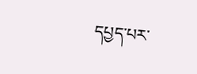དཔྱད་པར་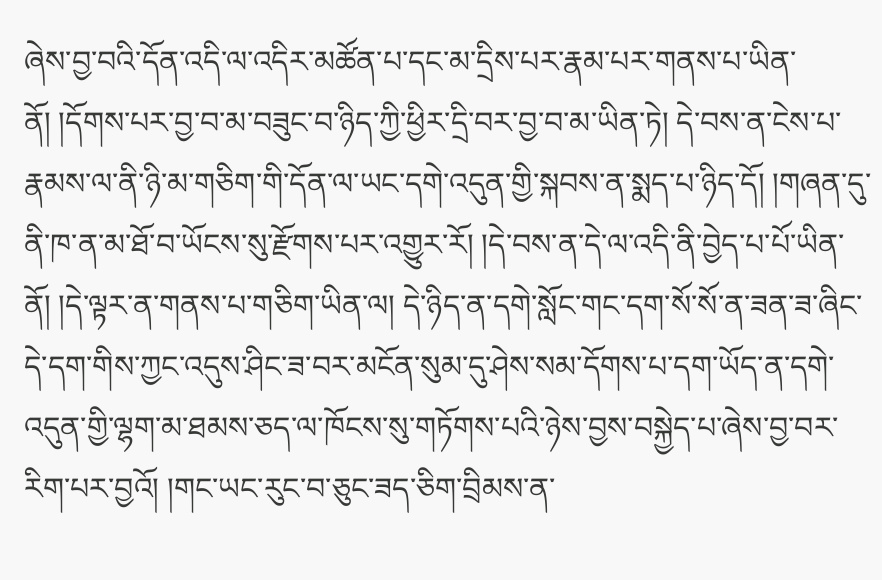ཞེས་བྱ་བའི་དོན་འདི་ལ་འདིར་མཚོན་པ་དང་མ་དྲིས་པར་རྣམ་པར་གནས་པ་ཡིན་ནོ། །དོགས་པར་བྱ་བ་མ་བཟུང་བ་ཉིད་ཀྱི་ཕྱིར་དྲི་བར་བྱ་བ་མ་ཡིན་ཏེ། དེ་བས་ན་ངེས་པ་རྣམས་ལ་ནི་ཉི་མ་གཅིག་གི་དོན་ལ་ཡང་དགེ་འདུན་གྱི་སྐབས་ན་སྨད་པ་ཉིད་དོ། །གཞན་དུ་ནི་ཁ་ན་མ་ཐོ་བ་ཡོངས་སུ་རྫོགས་པར་འགྱུར་རོ། །དེ་བས་ན་དེ་ལ་འདི་ནི་བྱེད་པ་པོ་ཡིན་ནོ། །དེ་ལྟར་ན་གནས་པ་གཅིག་ཡིན་ལ། དེ་ཉིད་ན་དགེ་སློང་གང་དག་སོ་སོ་ན་ཟན་ཟ་ཞིང་དེ་དག་གིས་ཀྱང་འདུས་ཤིང་ཟ་བར་མངོན་སུམ་དུ་ཤེས་སམ་དོགས་པ་དག་ཡོད་ན་དགེ་འདུན་གྱི་ལྷག་མ་ཐམས་ཅད་ལ་ཁོངས་སུ་གཏོགས་པའི་ཉེས་བྱས་བསྐྱེད་པ་ཞེས་བྱ་བར་རིག་པར་བྱའོ། །གང་ཡང་རུང་བ་ཅུང་ཟད་ཅིག་བྲིམས་ན་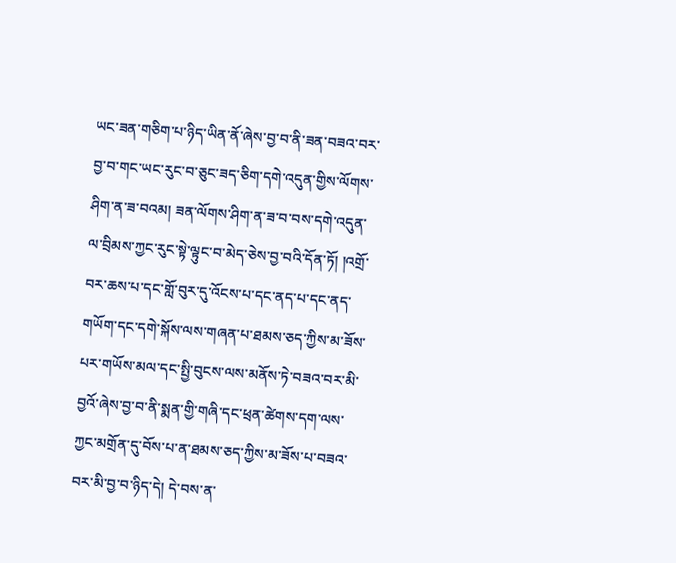ཡང་ཟན་གཅིག་པ་ཉིད་ཡིན་ནོ་ཞེས་བྱ་བ་ནི་ཟན་བཟའ་བར་བྱ་བ་གང་ཡང་རུང་བ་ཅུང་ཟད་ཅིག་དགེ་འདུན་གྱིས་ལོགས་ཤིག་ན་ཟ་བའམ། ཟན་ལོགས་ཤིག་ན་ཟ་བ་བས་དགེ་འདུན་ལ་བྲིམས་ཀྱང་རུང་སྟེ་ལྟུང་བ་མེད་ཅེས་བྱ་བའི་དོན་ཏོ། །འགྲོ་བར་ཆས་པ་དང་གློ་བུར་དུ་འོངས་པ་དང་ནད་པ་དང་ནད་གཡོག་དང་དགེ་སྐོས་ལས་གཞན་པ་ཐམས་ཅད་ཀྱིས་མ་ཟོས་པར་གཡོས་མལ་དང་སྤྱི་བུངས་ལས་མནོས་ཏེ་བཟའ་བར་མི་བྱའོ་ཞེས་བྱ་བ་ནི་སྨན་གྱི་གཞི་དང་ཕྲན་ཚེགས་དག་ལས་ཀྱང་མགྲོན་དུ་བོས་པ་ན་ཐམས་ཅད་ཀྱིས་མ་ཟོས་པ་བཟའ་བར་མི་བྱ་བ་ཉིད་དེ། དེ་བས་ན་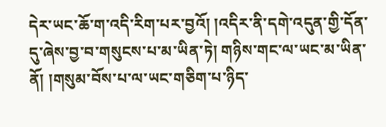དེར་ཡང་ཆོ་ག་འདི་རིག་པར་བྱའོ། །འདིར་ནི་དགེ་འདུན་གྱི་དོན་དུ་ཞེས་བྱ་བ་གསུངས་པ་མ་ཡིན་ཏེ། གཉིས་གང་ལ་ཡང་མ་ཡིན་ནོ། །གསུམ་བོས་པ་ལ་ཡང་གཅིག་པ་ཉིད་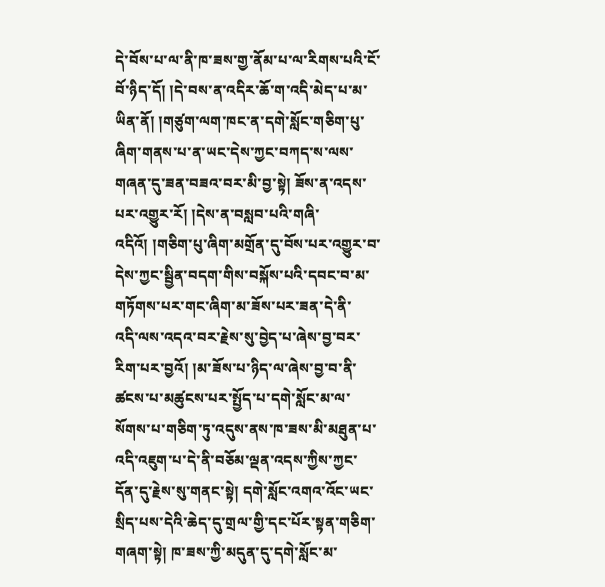དེ་བོས་པ་ལ་ནི་ཁ་ཟས་གྱ་ནོམ་པ་ལ་རིགས་པའི་ངོ་བོ་ཉིད་དོ། །དེ་བས་ན་འདིར་ཆོ་ག་འདི་མེད་པ་མ་ཡིན་ནོ། །གཙུག་ལག་ཁང་ན་དགེ་སློང་གཅིག་པུ་ཞིག་གནས་པ་ན་ཡང་དེས་ཀྱང་བཀད་ས་ལས་གཞན་དུ་ཟན་བཟའ་བར་མི་བྱ་སྟེ། ཟོས་ན་འདས་པར་འགྱུར་རོ། །དེས་ན་བསླབ་པའི་གཞི་འདིའོ། །གཅིག་པུ་ཞིག་མགྲོན་དུ་བོས་པར་འགྱུར་བ་དེས་ཀྱང་སྦྱིན་བདག་གིས་བསྐོས་པའི་དབང་བ་མ་གཏོགས་པར་གང་ཞིག་མ་ཟོས་པར་ཟན་དེ་ནི་
འདི་ལས་འདའ་བར་རྗེས་སུ་བྱེད་པ་ཞེས་བྱ་བར་རིག་པར་བྱའོ། །མ་ཟོས་པ་ཉིད་ལ་ཞེས་བྱ་བ་ནི་ཚངས་པ་མཚུངས་པར་སྤྱོད་པ་དགེ་སློང་མ་ལ་སོགས་པ་གཅིག་ཏུ་འདུས་ནས་ཁ་ཟས་མི་མཐུན་པ་འདི་འཇུག་པ་དེ་ནི་བཅོམ་ལྡན་འདས་ཀྱིས་ཀྱང་དོན་དུ་རྗེས་སུ་གནང་སྟེ། དགེ་སློང་འགའ་འོང་ཡང་སྲིད་པས་དེའི་ཆེད་དུ་གྲལ་གྱི་དང་པོར་སྟན་གཅིག་གཞག་སྟེ། ཁ་ཟས་ཀྱི་མདུན་དུ་དགེ་སློང་མ་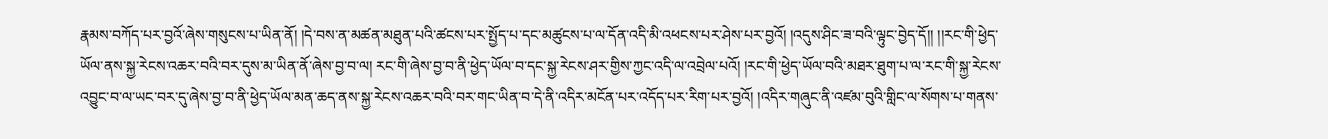རྣམས་བཀོད་པར་བྱའོ་ཞེས་གསུངས་པ་ཡིན་ནོ། །དེ་བས་ན་མཚན་མཐུན་པའི་ཚངས་པར་སྤྱོད་པ་དང་མཚུངས་པ་ལ་དོན་འདི་མི་འཕངས་པར་ཤེས་པར་བྱའོ། །འདུས་ཤིང་ཟ་བའི་ལྟུང་བྱེད་དོ།། །།རང་གི་ཕྱེད་ཡོལ་ནས་སྐྱ་རེངས་འཆར་བའི་བར་དུས་མ་ཡིན་ནོ་ཞེས་བྱ་བ་ལ། རང་གི་ཞེས་བྱ་བ་ནི་ཕྱེད་ཡོལ་བ་དང་སྐྱ་རེངས་ཤར་གྱིས་ཀྱང་འདི་ལ་འབྲེལ་པའོ། །རང་གི་ཕྱེད་ཡོལ་བའི་མཐར་ཐུག་པ་ལ་རང་གི་སྐྱ་རེངས་འབྱུང་བ་ལ་ཡང་བར་དུ་ཞེས་བྱ་བ་ནི་ཕྱེད་ཡོལ་མན་ཆད་ནས་སྐྱ་རེངས་འཆར་བའི་བར་གང་ཡིན་བ་དེ་ནི་འདིར་མངོན་པར་འདོད་པར་རིག་པར་བྱའོ། །འདིར་གཞུང་ནི་འཛམ་བུའི་གླིང་ལ་སོགས་པ་གནས་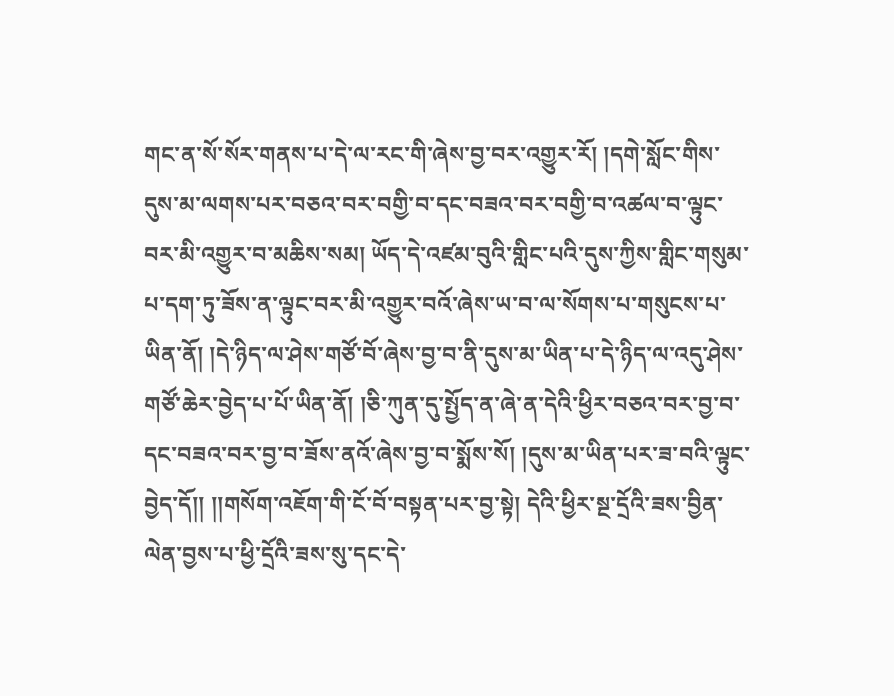གང་ན་སོ་སོར་གནས་པ་དེ་ལ་རང་གི་ཞེས་བྱ་བར་འགྱུར་རོ། །དགེ་སློང་གིས་དུས་མ་ལགས་པར་བཅའ་བར་བགྱི་བ་དང་བཟའ་བར་བགྱི་བ་འཚལ་བ་ལྟུང་བར་མི་འགྱུར་བ་མཆིས་སམ། ཡོད་དེ་འཛམ་བུའི་གླིང་པའི་དུས་ཀྱིས་གླིང་གསུམ་པ་དག་ཏུ་ཟོས་ན་ལྟུང་བར་མི་འགྱུར་བའོ་ཞེས་ཡ་བ་ལ་སོགས་པ་གསུངས་པ་ཡིན་ནོ། །དེ་ཉིད་ལ་ཤེས་གཙོ་བོ་ཞེས་བྱ་བ་ནི་དུས་མ་ཡིན་པ་དེ་ཉིད་ལ་འདུ་ཤེས་གཙོ་ཆེར་བྱེད་པ་པོ་ཡིན་ནོ། །ཅི་ཀུན་དུ་སྤྱོད་ན་ཞེ་ན་དེའི་ཕྱིར་བཅའ་བར་བྱ་བ་དང་བཟའ་བར་བྱ་བ་ཟོས་ནའོ་ཞེས་བྱ་བ་སྨོས་སོ། །དུས་མ་ཡིན་པར་ཟ་བའི་ལྟུང་བྱེད་དོ།། །།གསོག་འཇོག་གི་ངོ་བོ་བསྟན་པར་བྱ་སྟེ། དེའི་ཕྱིར་སྔ་དྲོའི་ཟས་བྱིན་ལེན་བྱས་པ་ཕྱི་དྲོའི་ཟས་སུ་དང་དེ་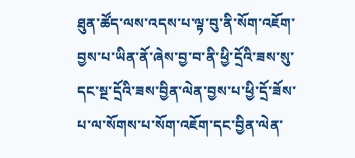ཐུན་ཚོད་ལས་འདས་པ་ལྟ་བུ་ནི་སོག་འཇོག་བྱས་པ་ཡིན་ནོ་ཞེས་བྱ་བ་ནི་ཕྱི་དྲོའི་ཟས་སུ་དང་སྔ་དྲོའི་ཟས་བྱིན་ལེན་བྱས་པ་ཕྱི་དྲོ་ཟོས་པ་ལ་སོགས་པ་སོག་འཇོག་དང་བྱིན་ལེན་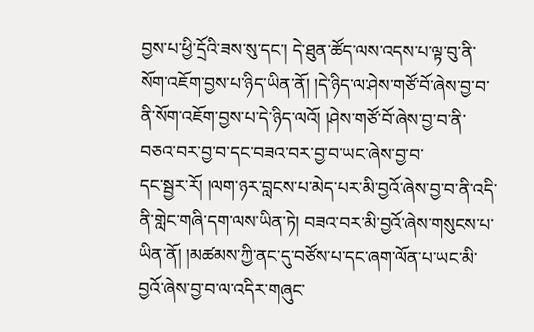བྱས་པ་ཕྱི་དྲོའི་ཟས་སུ་དང་། དེ་ཐུན་ཚོད་ལས་འདས་པ་ལྟ་བུ་ནི་སོག་འཇོག་བྱས་པ་ཉིད་ཡིན་ནོ། །དེ་ཉིད་ལ་ཤེས་གཙོ་བོ་ཞེས་བྱ་བ་ནི་སོག་འཇོག་བྱས་པ་དེ་ཉིད་ལའོ། །ཤེས་གཙོ་བོ་ཞེས་བྱ་བ་ནི་བཅའ་བར་བྱ་བ་དང་བཟའ་བར་བྱ་བ་ཡང་ཞེས་བྱ་བ་
དང་སྦྱར་རོ། །ལག་ཉར་བླངས་པ་མེད་པར་མི་བྱའོ་ཞེས་བྱ་བ་ནི་འདི་ནི་གླེང་གཞི་དག་ལས་ཡིན་ཏེ། བཟའ་བར་མི་བྱའོ་ཞེས་གསུངས་པ་ཡིན་ནོ། །མཚམས་ཀྱི་ནང་དུ་བཙོས་པ་དང་ཞག་ལོན་པ་ཡང་མི་བྱའོ་ཞེས་བྱ་བ་ལ་འདིར་གཞུང་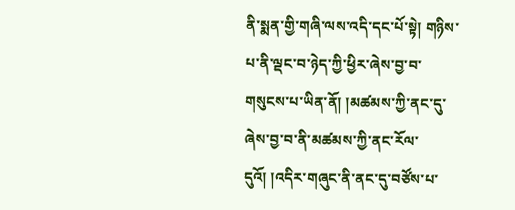ནི་སྨན་གྱི་གཞི་ལས་འདི་དང་པོ་སྟེ། གཉིས་པ་ནི་ལྡང་བ་ཉེད་ཀྱི་ཕྱིར་ཞེས་བྱ་བ་གསུངས་པ་ཡིན་ནོ། །མཚམས་ཀྱི་ནང་དུ་ཞེས་བྱ་བ་ནི་མཚམས་ཀྱི་ནང་རོལ་དུའོ། །འདིར་གཞུང་ནི་ནང་དུ་བཙོས་པ་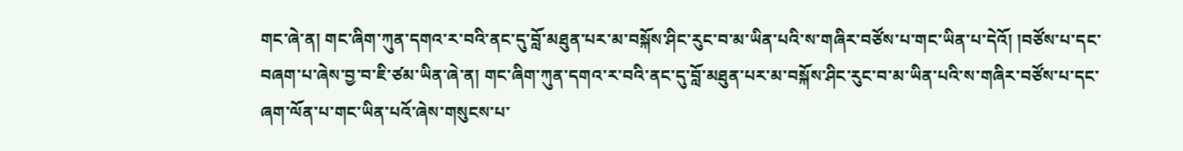གང་ཞེ་ན། གང་ཞིག་ཀུན་དགའ་ར་བའི་ནང་དུ་བློ་མཐུན་པར་མ་བསྐོས་ཤིང་རུང་བ་མ་ཡིན་པའི་ས་གཞིར་བཙོས་པ་གང་ཡིན་པ་དེའོ། །བཙོས་པ་དང་བཞག་པ་ཞེས་བྱ་བ་ཇི་ཙམ་ཡིན་ཞེ་ན། གང་ཞིག་ཀུན་དགའ་ར་བའི་ནང་དུ་བློ་མཐུན་པར་མ་བསྐོས་ཤིང་རུང་བ་མ་ཡིན་པའི་ས་གཞིར་བཙོས་པ་དང་ཞག་ལོན་པ་གང་ཡིན་པའོ་ཞེས་གསུངས་པ་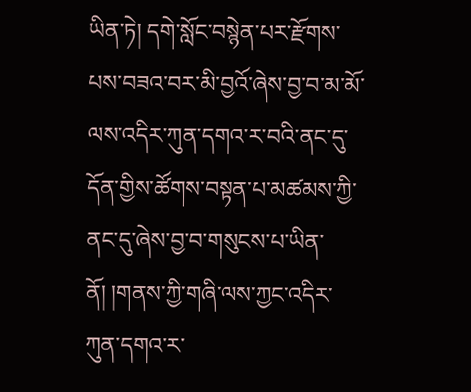ཡིན་ཏེ། དགེ་སློང་བསྙེན་པར་རྫོགས་པས་བཟའ་བར་མི་བྱའོ་ཞེས་བྱ་བ་མ་མོ་ལས་འདིར་ཀུན་དགའ་ར་བའི་ནང་དུ་དོན་གྱིས་ཚོགས་བསྟན་པ་མཚམས་ཀྱི་ནང་དུ་ཞེས་བྱ་བ་གསུངས་པ་ཡིན་ནོ། །གནས་ཀྱི་གཞི་ལས་ཀྱང་འདིར་ཀུན་དགའ་ར་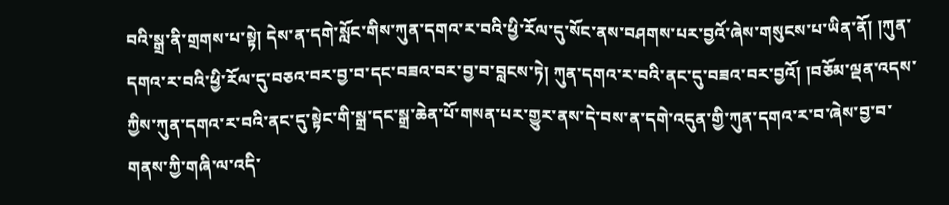བའི་སྒྲ་ནི་གྲགས་པ་སྟེ། དེས་ན་དགེ་སློང་གིས་ཀུན་དགའ་ར་བའི་ཕྱི་རོལ་དུ་སོང་ནས་བཤགས་པར་བྱའོ་ཞེས་གསུངས་པ་ཡིན་ནོ། །ཀུན་དགའ་ར་བའི་ཕྱི་རོལ་དུ་བཅའ་བར་བྱ་བ་དང་བཟའ་བར་བྱ་བ་བླངས་ཏེ། ཀུན་དགའ་ར་བའི་ནང་དུ་བཟའ་བར་བྱའོ། །བཅོམ་ལྡན་འདས་ཀྱིས་ཀུན་དགའ་ར་བའི་ནང་དུ་སྟེང་གི་སྒྲ་དང་སྒྲ་ཆེན་པོ་གསན་པར་གྱུར་ནས་དེ་བས་ན་དགེ་འདུན་གྱི་ཀུན་དགའ་ར་བ་ཞེས་བྱ་བ་གནས་ཀྱི་གཞི་ལ་འདི་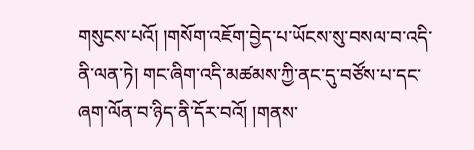གསུངས་པའོ། །གསོག་འཇོག་བྱེད་པ་ཡོངས་སུ་བསལ་བ་འདི་ནི་ལན་ཏེ། གང་ཞིག་འདི་མཚམས་ཀྱི་ནང་དུ་བཙོས་པ་དང་ཞག་ལོན་བ་ཉིད་ནི་དོར་བའོ། །གནས་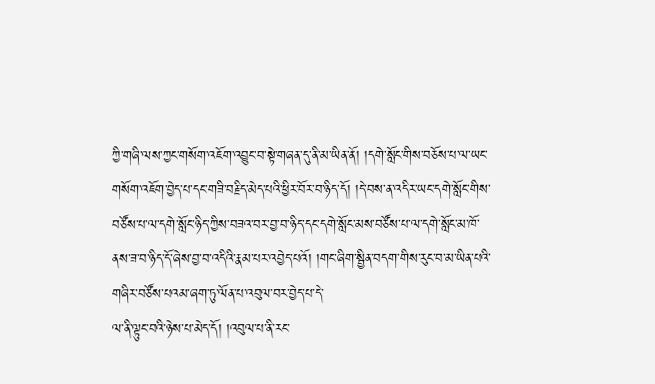ཀྱི་གཞི་ལས་ཀྱང་གསོག་འཇོག་འབྱུང་བ་སྟེ་གཞན་དུ་ནི་མ་ཡིན་ནོ། །དགེ་སློང་གིས་བཅོས་པ་ལ་ཡང་གསོག་འཇོག་བྱེད་པ་དང་གཟི་བརྗིད་མེད་པའི་ཕྱིར་བོར་བ་ཉིད་དོ། །དེ་བས་ན་འདིར་ཡང་དགེ་སློང་གིས་བཙོས་པ་ལ་དགེ་སློང་ཉིད་ཀྱིས་བཟའ་བར་བྱ་བ་ཉིད་དང་དགེ་སློང་མས་བཙོས་པ་ལ་དགེ་སློང་མ་ཁོ་ནས་ཟ་བ་ཉིད་དོ་ཞེས་བྱ་བ་འདིའི་རྣམ་པར་འབྱེད་པའོ། །གང་ཞིག་སྦྱིན་བདག་གིས་རུང་བ་མ་ཡིན་པའི་གཞིར་བཙོས་པའམ་ཞག་ཏུ་ལོན་པ་འབུལ་བར་བྱེད་པ་དེ་
ལ་ནི་ལྟུང་བའི་ཉེས་པ་མེད་དོ། །འབུལ་པ་ནི་རང་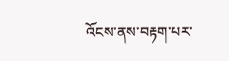འོངས་ནས་བརྟག་པར་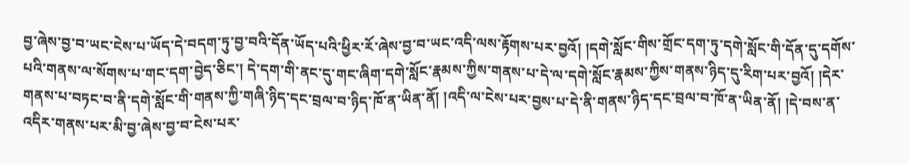བྱ་ཞེས་བྱ་བ་ཡང་ངེས་པ་ཡོད་དེ་བདག་ཏུ་བྱ་བའི་དོན་ཡོད་པའི་ཕྱིར་རོ་ཞེས་བྱ་བ་ཡང་འདི་ལས་རྟོགས་པར་བྱའོ། །དགེ་སློང་གིས་གྲོང་དག་ཏུ་དགེ་སློང་གི་དོན་དུ་དགོས་པའི་གནས་ལ་སོགས་པ་གང་དག་བྱེད་ཅིང་། དེ་དག་གི་ནང་དུ་གང་ཞིག་དགེ་སློང་རྣམས་ཀྱིས་གནས་པ་དེ་ལ་དགེ་སློང་རྣམས་ཀྱིས་གནས་ཉིད་དུ་རིག་པར་བྱའོ། །དེར་གནས་པ་བཏང་བ་ནི་དགེ་སློང་གི་གནས་ཀྱི་གཞི་ཉིད་དང་བྲལ་བ་ཉིད་ཁོ་ན་ཡིན་ནོ། །འདི་ལ་ངེས་པར་བྱས་པ་དེ་ནི་གནས་ཉིད་དང་བྲལ་བ་ཁོ་ན་ཡིན་ནོ། །དེ་བས་ན་འདིར་གནས་པར་མི་བྱ་ཞེས་བྱ་བ་ངེས་པར་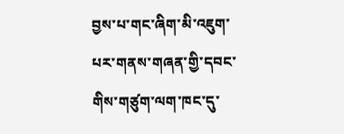བྱས་པ་གང་ཞིག་མི་འཇུག་པར་གནས་གཞན་གྱི་དབང་གིས་གཙུག་ལག་ཁང་དུ་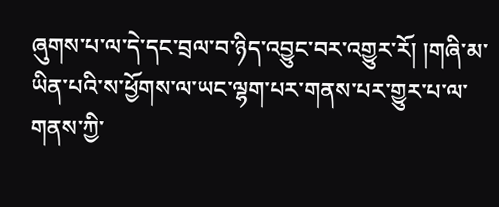ཞུགས་པ་ལ་དེ་དང་བྲལ་བ་ཉིད་འབྱུང་བར་འགྱུར་རོ། །གཞི་མ་ཡིན་པའི་ས་ཕྱོགས་ལ་ཡང་ལྷག་པར་གནས་པར་གྱུར་པ་ལ་གནས་ཀྱི་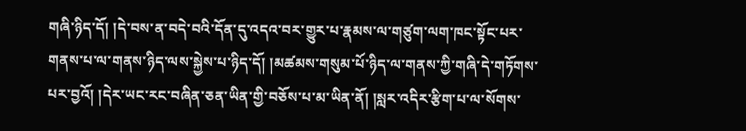གཞི་ཉིད་དོ། །དེ་བས་ན་བདེ་བའི་དོན་དུ་འདའ་བར་གྱུར་པ་རྣམས་ལ་གཙུག་ལག་ཁང་སྟོང་པར་གནས་པ་ལ་གནས་ཉིད་ལས་སྐྱེས་པ་ཉིད་དོ། །མཚམས་གསུམ་པོ་ཉིད་ལ་གནས་ཀྱི་གཞི་དེ་གཏོགས་པར་བྱའོ། །དེར་ཡང་རང་བཞིན་ཅན་ཡིན་གྱི་བཅོས་པ་མ་ཡིན་ནོ། །སླར་འདིར་རྩིག་པ་ལ་སོགས་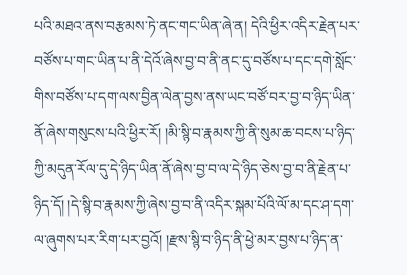པའི་མཐའ་ནས་བརྩམས་ཏེ་ནང་གང་ཡིན་ཞེ་ན། དེའི་ཕྱིར་འདིར་རྗེན་པར་བཙོས་པ་གང་ཡིན་པ་ནི་དེའོ་ཞེས་བྱ་བ་ནི་ནང་དུ་བཙོས་པ་དང་དགེ་སློང་གིས་བཙོས་པ་དག་ལས་བྱིན་ལེན་བྱས་ནས་ཡང་བཙོ་བར་བྱ་བ་ཉིད་ཡིན་ནོ་ཞེས་གསུངས་པའི་ཕྱིར་རོ། །མི་སྙི་བ་རྣམས་ཀྱི་ནི་སུམ་ཆ་བངས་པ་ཉིད་ཀྱི་མདུན་རོལ་དུ་དེ་ཉིད་ཡིན་ནོ་ཞེས་བྱ་བ་ལ་དེ་ཉིད་ཅེས་བྱ་བ་ནི་རྗེན་པ་ཉིད་དོ། །དེ་སྙི་བ་རྣམས་ཀྱི་ཞེས་བྱ་བ་ནི་འདིར་སྐམ་པོའི་ལོ་མ་དང་ཤ་དག་ལ་ཞུགས་པར་རིག་པར་བྱའོ། །རྫས་སྙི་བ་ཉིད་ནི་ཕྱེ་མར་བྱས་པ་ཉིད་ན་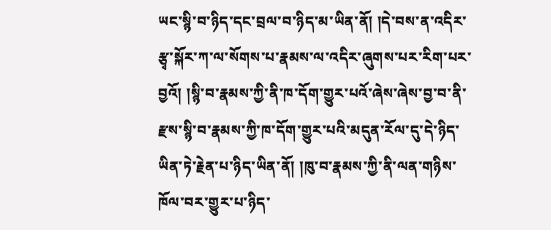ཡང་སྙི་བ་ཉིད་དང་བྲལ་བ་ཉིད་མ་ཡིན་ནོ། །དེ་བས་ན་འདིར་རྩྭ་སྐོར་ཀ་ལ་སོགས་པ་རྣམས་ལ་འདིར་ཞུགས་པར་རིག་པར་བྱའོ། །སྙི་བ་རྣམས་ཀྱི་ནི་ཁ་དོག་གྱུར་པའོ་ཞེས་ཞེས་བྱ་བ་ནི་རྫས་སྙི་བ་རྣམས་ཀྱི་ཁ་དོག་གྱུར་པའི་མདུན་རོལ་དུ་དེ་ཉིད་ཡིན་ཏེ་རྗེན་པ་ཉིད་ཡིན་ནོ། །ཁུ་བ་རྣམས་ཀྱི་ནི་ལན་གཉིས་ཁོལ་བར་གྱུར་པ་ཉིད་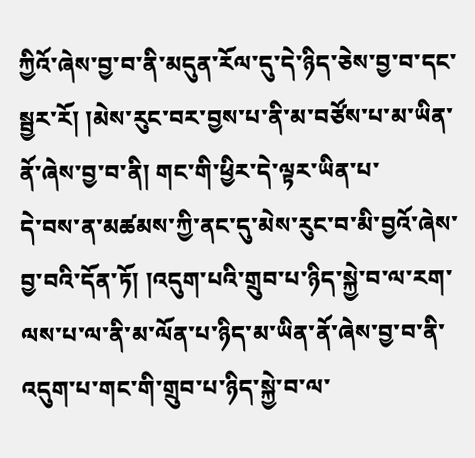ཀྱིའོ་ཞེས་བྱ་བ་ནི་མདུན་རོལ་དུ་དེ་ཉིད་ཅེས་བྱ་བ་དང་སྦྱར་རོ། །མེས་རུང་བར་བྱས་པ་ནི་མ་བཙོས་པ་མ་ཡིན་ནོ་ཞེས་བྱ་བ་ནི། གང་གི་ཕྱིར་དེ་ལྟར་ཡིན་པ་
དེ་བས་ན་མཚམས་ཀྱི་ནང་དུ་མེས་རུང་བ་མི་བྱའོ་ཞེས་བྱ་བའི་དོན་ཏོ། །འདུག་པའི་གྲུབ་པ་ཉིད་སྐྱེ་བ་ལ་རག་ལས་པ་ལ་ནི་མ་ལོན་པ་ཉིད་མ་ཡིན་ནོ་ཞེས་བྱ་བ་ནི་འདུག་པ་གང་གི་གྲུབ་པ་ཉིད་སྐྱེ་བ་ལ་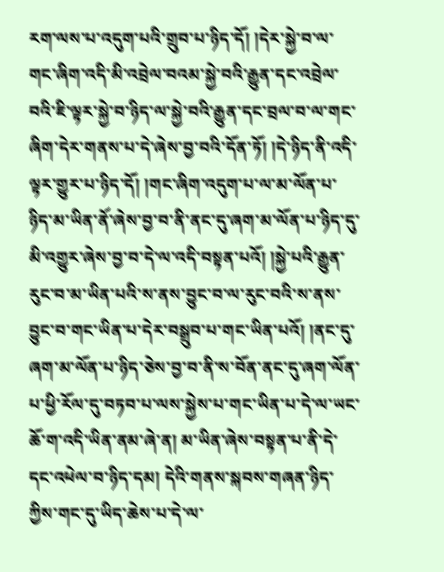རག་ལས་པ་འདུག་པའི་གྲུབ་པ་ཉིད་དོ། །དེར་སྐྱེ་བ་ལ་གང་ཞིག་འདི་མི་འབྲེལ་བའམ་སྐྱེ་བའི་རྒྱུན་དང་འབྲེལ་བའི་ཇི་ལྟར་སྐྱེ་བ་ཉིད་ལ་སྐྱེ་བའི་རྒྱུན་དང་བྲལ་བ་ལ་གང་ཞིག་དེར་གནས་པ་དེ་ཞེས་བྱ་བའི་དོན་ཏོ། །དེ་ཉིད་ནི་འདི་ལྟར་གྱུར་པ་ཉིད་དོ། །གང་ཞིག་འདུག་པ་ལ་མ་ལོན་པ་ཉིད་མ་ཡིན་ནོ་ཞེས་བྱ་བ་ནི་ནང་དུ་ཞག་མ་ལོན་པ་ཉིད་དུ་མི་འགྱུར་ཞེས་བྱ་བ་དེ་ལ་འདི་བསྟན་པའོ། །སྐྱེ་པའི་རྒྱུན་རུང་བ་མ་ཡིན་པའི་ས་ནས་བྱུང་བ་ལ་རུང་བའི་ས་ནས་བྱུང་བ་གང་ཡིན་པ་དེར་བསྒྲུབ་པ་གང་ཡིན་པའོ། །ནང་དུ་ཞག་མ་ལོན་པ་ཉིད་ཅེས་བྱ་བ་ནི་ས་བོན་ནང་དུ་ཞག་ལོན་པ་ཕྱི་རོལ་དུ་བཏབ་པ་ལས་སྐྱེས་པ་གང་ཡིན་པ་དེ་ལ་ཡང་ཆོ་ག་འདི་ཡིན་ནམ་ཞེ་ན། མ་ཡིན་ཞེས་བསྟན་པ་ནི་དེ་དང་འཕེལ་བ་ཉིད་དམ། དེའི་གནས་སྐབས་གཞན་ཉིད་ཀྱིས་གང་དུ་ཡིད་ཆེས་པ་དེ་ལ་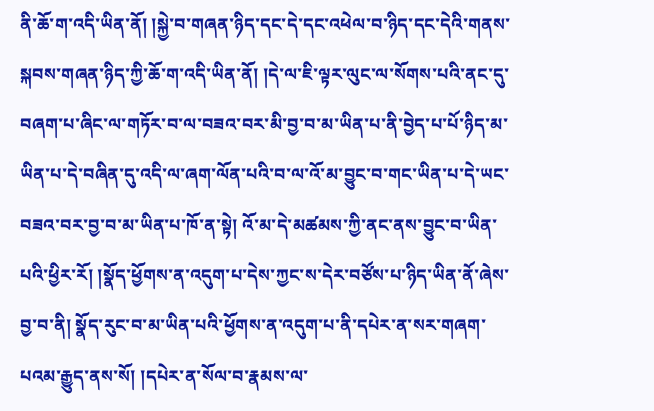ནི་ཆོ་ག་འདི་ཡིན་ནོ། །སྐྱེ་བ་གཞན་ཉིད་དང་དེ་དང་འཕེལ་བ་ཉིད་དང་དེའི་གནས་སྐབས་གཞན་ཉིད་ཀྱི་ཆོ་ག་འདི་ཡིན་ནོ། །དེ་ལ་ཇི་ལྟར་ལུང་ལ་སོགས་པའི་ནང་དུ་བཞག་པ་ཞིང་ལ་གཏོར་བ་ལ་བཟའ་བར་མི་བྱ་བ་མ་ཡིན་པ་ནི་བྱེད་པ་པོ་ཉིད་མ་ཡིན་པ་དེ་བཞིན་དུ་འདི་ལ་ཞག་ལོན་པའི་བ་ལ་འོ་མ་བྱུང་བ་གང་ཡིན་པ་དེ་ཡང་བཟའ་བར་བྱ་བ་མ་ཡིན་པ་ཁོ་ན་སྟེ། འོ་མ་དེ་མཚམས་ཀྱི་ནང་ནས་བྱུང་བ་ཡིན་པའི་ཕྱིར་རོ། །སྣོད་ཕྱོགས་ན་འདུག་པ་དེས་ཀྱང་ས་དེར་བཙོས་པ་ཉིད་ཡིན་ནོ་ཞེས་བྱ་བ་ནི། སྣོད་རུང་བ་མ་ཡིན་པའི་ཕྱོགས་ན་འདུག་པ་ནི་དཔེར་ན་སར་གཞག་པའམ་རྒྱུད་ནས་སོ། །དཔེར་ན་སོལ་བ་རྣམས་ལ་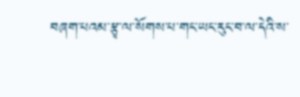བཞག་པའམ་རྩྭ་ལ་སོགས་པ་གང་ཡང་རུང་བ་ལ་དེའི་ས་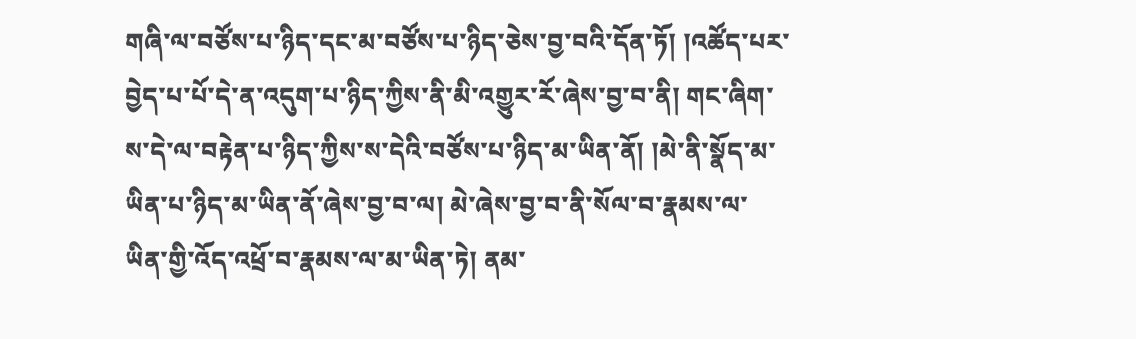གཞི་ལ་བཙོས་པ་ཉིད་དང་མ་བཙོས་པ་ཉིད་ཅེས་བྱ་བའི་དོན་ཏོ། །འཚོད་པར་བྱེད་པ་པོ་དེ་ན་འདུག་པ་ཉིད་ཀྱིས་ནི་མི་འགྱུར་རོ་ཞེས་བྱ་བ་ནི། གང་ཞིག་ས་དེ་ལ་བརྟེན་པ་ཉིད་ཀྱིས་ས་དེའི་བཙོས་པ་ཉིད་མ་ཡིན་ནོ། །མེ་ནི་སྣོད་མ་ཡིན་པ་ཉིད་མ་ཡིན་ནོ་ཞེས་བྱ་བ་ལ། མེ་ཞེས་བྱ་བ་ནི་སོལ་བ་རྣམས་ལ་ཡིན་གྱི་འོད་འཕྲོ་བ་རྣམས་ལ་མ་ཡིན་ཏེ། ནམ་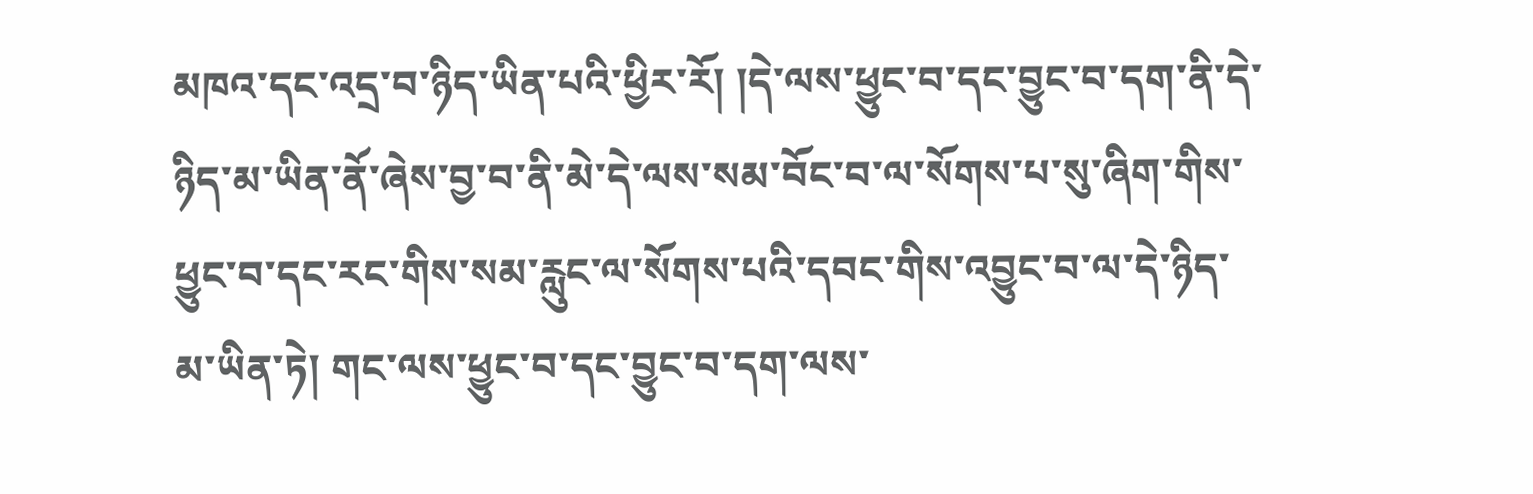མཁའ་དང་འདྲ་བ་ཉིད་ཡིན་པའི་ཕྱིར་རོ། །དེ་ལས་ཕྱུང་བ་དང་བྱུང་བ་དག་ནི་དེ་ཉིད་མ་ཡིན་ནོ་ཞེས་བྱ་བ་ནི་མེ་དེ་ལས་སམ་བོང་བ་ལ་སོགས་པ་སུ་ཞིག་གིས་
ཕྱུང་བ་དང་རང་གིས་སམ་རླུང་ལ་སོགས་པའི་དབང་གིས་འབྱུང་བ་ལ་དེ་ཉིད་མ་ཡིན་ཏེ། གང་ལས་ཕྱུང་བ་དང་བྱུང་བ་དག་ལས་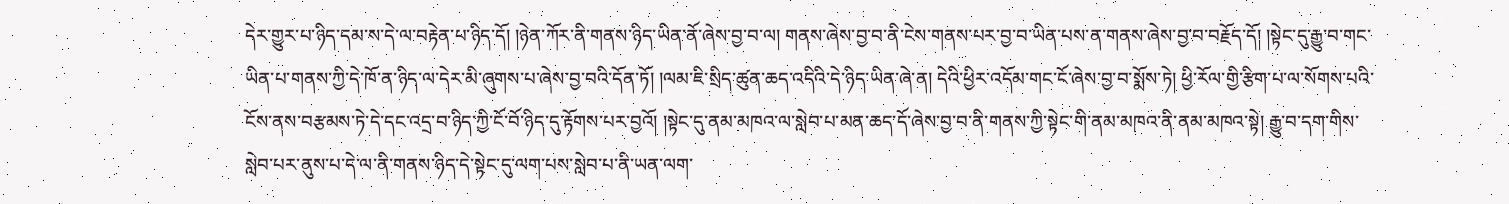དེར་གྱུར་པ་ཉིད་དམ་ས་དེ་ལ་བརྟེན་པ་ཉིད་དོ། །ཉེན་ཀོར་ནི་གནས་ཉིད་ཡིན་ནོ་ཞེས་བྱ་བ་ལ། གནས་ཞེས་བྱ་བ་ནི་ངེས་གནས་པར་བྱ་བ་ཡིན་པས་ན་གནས་ཞེས་བྱ་བ་བརྗོད་དོ། །སྟེང་དུ་རྒྱུ་བ་གང་ཡིན་པ་གནས་ཀྱི་དེ་ཁོ་ན་ཉིད་ལ་དེར་མི་ཞུགས་པ་ཞེས་བྱ་བའི་དོན་ཏོ། །ལམ་ཇི་སྲིད་ཚུན་ཆད་འདིའི་དེ་ཉིད་ཡིན་ཞེ་ན། དེའི་ཕྱིར་འདོམ་གང་ངོ་ཞེས་བྱ་བ་སྨོས་ཏེ། ཕྱི་རོལ་གྱི་རྩིག་པ་ལ་སོགས་པའི་ངོས་ནས་བརྩམས་ཏེ་དེ་དང་འདྲ་བ་ཉིད་ཀྱི་ངོ་བོ་ཉིད་དུ་རྟོགས་པར་བྱའོ། །སྟེང་དུ་ནམ་མཁའ་ལ་སླེབ་པ་མན་ཆད་དོ་ཞེས་བྱ་བ་ནི་གནས་ཀྱི་སྟེང་གི་ནམ་མཁའ་ནི་ནམ་མཁའ་སྟེ། རྒྱུ་བ་དག་གིས་སླེབ་པར་ནུས་པ་དེ་ལ་ནི་གནས་ཉིད་དེ་སྟེང་དུ་ལག་པས་སླེབ་པ་ནི་ཡན་ལག་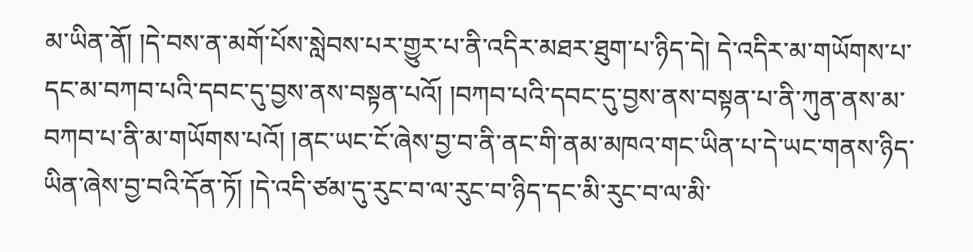མ་ཡིན་ནོ། །དེ་བས་ན་མགོ་པོས་སླེབས་པར་གྱུར་པ་ནི་འདིར་མཐར་ཐུག་པ་ཉིད་དེ། དེ་འདིར་མ་གཡོགས་པ་དང་མ་བཀབ་པའི་དབང་དུ་བྱས་ནས་བསྟན་པའོ། །བཀབ་པའི་དབང་དུ་བྱས་ནས་བསྟན་པ་ནི་ཀུན་ནས་མ་བཀབ་པ་ནི་མ་གཡོགས་པའོ། །ནང་ཡང་ངོ་ཞེས་བྱ་བ་ནི་ནང་གི་ནམ་མཁའ་གང་ཡིན་པ་དེ་ཡང་གནས་ཉིད་ཡིན་ཞེས་བྱ་བའི་དོན་ཏོ། །དེ་འདི་ཙམ་དུ་རུང་བ་ལ་རུང་བ་ཉིད་དང་མི་རུང་བ་ལ་མི་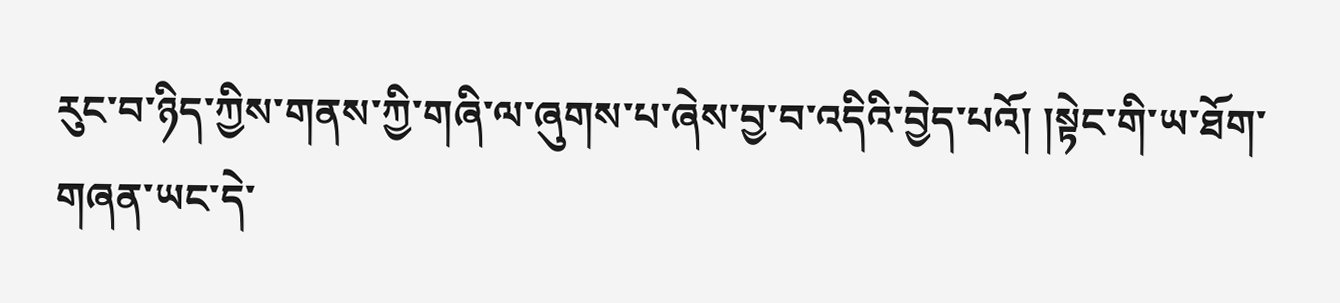རུང་བ་ཉིད་ཀྱིས་གནས་ཀྱི་གཞི་ལ་ཞུགས་པ་ཞེས་བྱ་བ་འདིའི་བྱེད་པའོ། །སྟེང་གི་ཡ་ཐོག་གཞན་ཡང་དེ་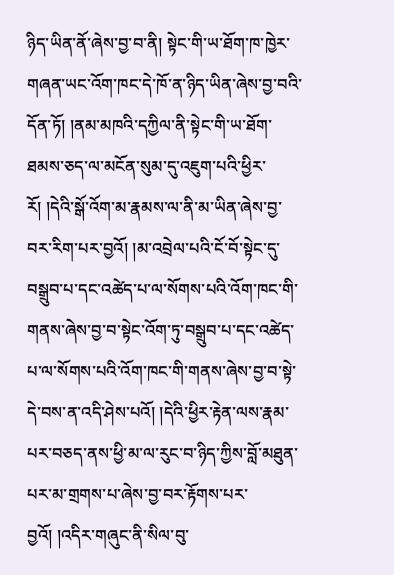ཉིད་ཡིན་ནོ་ཞེས་བྱ་བ་ནི། སྟེང་གི་ཡ་ཐོག་ཁ་ཁྱེར་གཞན་ཡང་འོག་ཁང་དེ་ཁོ་ན་ཉིད་ཡིན་ཞེས་བྱ་བའི་དོན་ཏོ། །ནམ་མཁའི་དཀྱིལ་ནི་སྟེང་གི་ཡ་ཐོག་ཐམས་ཅད་ལ་མངོན་སུམ་དུ་འཇུག་པའི་ཕྱིར་རོ། །དེའི་སྒོ་འོག་མ་རྣམས་ལ་ནི་མ་ཡིན་ཞེས་བྱ་བར་རིག་པར་བྱའོ། །མ་འབྲེལ་པའི་ངོ་བོ་སྟེང་དུ་བསྒྲུབ་པ་དང་འཚེད་པ་ལ་སོགས་པའི་འོག་ཁང་གི་གནས་ཞེས་བྱ་བ་སྟེང་འོག་ཏུ་བསྒྲུབ་པ་དང་འཚེད་པ་ལ་སོགས་པའི་འོག་ཁང་གི་གནས་ཞེས་བྱ་བ་སྟེ་དེ་བས་ན་འདི་ཤེས་པའོ། །དེའི་ཕྱིར་རྟེན་ལས་རྣམ་པར་བཅད་ནས་ཕྱི་མ་ལ་རུང་བ་ཉིད་ཀྱིས་བློ་མཐུན་པར་མ་གྲགས་པ་ཞེས་བྱ་བར་རྟོགས་པར་བྱའོ། །འདིར་གཞུང་ནི་སིལ་བུ་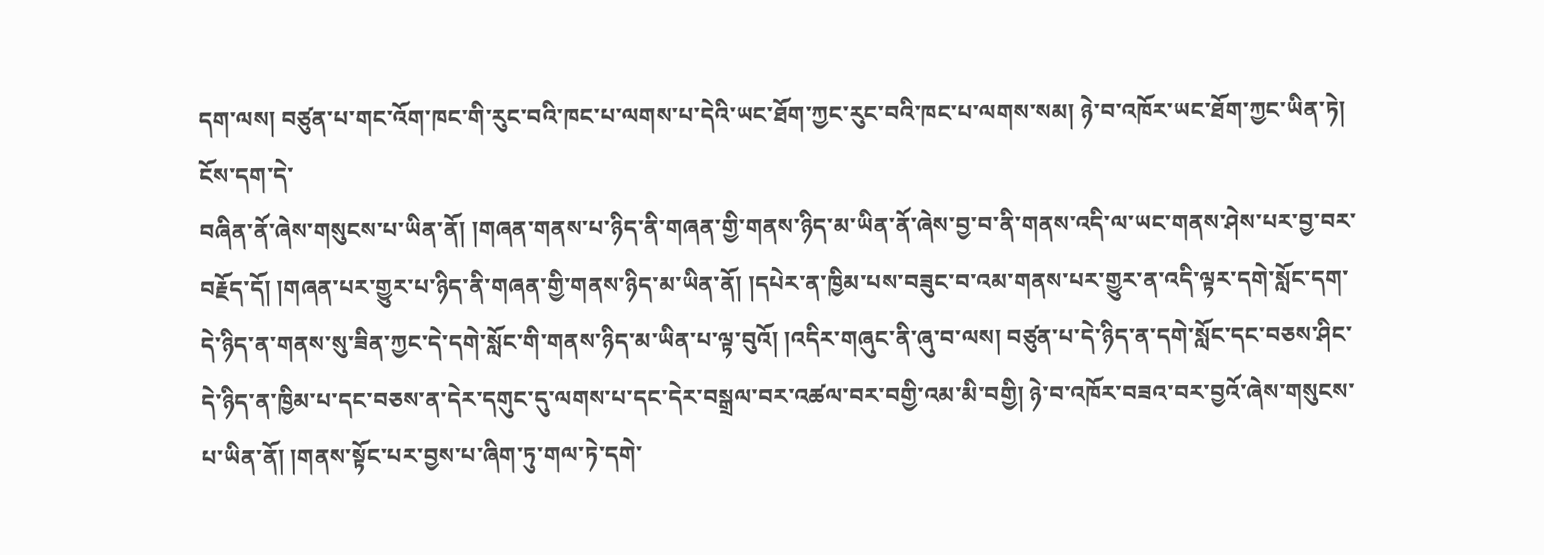དག་ལས། བཙུན་པ་གང་འོག་ཁང་གི་རུང་བའི་ཁང་པ་ལགས་པ་དེའི་ཡང་ཐོག་ཀྱང་རུང་བའི་ཁང་པ་ལགས་སམ། ཉེ་བ་འཁོར་ཡང་ཐོག་ཀྱང་ཡིན་ཏེ། ངོས་དག་དེ་
བཞིན་ནོ་ཞེས་གསུངས་པ་ཡིན་ནོ། །གཞན་གནས་པ་ཉིད་ནི་གཞན་གྱི་གནས་ཉིད་མ་ཡིན་ནོ་ཞེས་བྱ་བ་ནི་གནས་འདི་ལ་ཡང་གནས་ཤེས་པར་བྱ་བར་བརྗོད་དོ། །གཞན་པར་གྱུར་པ་ཉིད་ནི་གཞན་གྱི་གནས་ཉིད་མ་ཡིན་ནོ། །དཔེར་ན་ཁྱིམ་པས་བཟུང་བ་འམ་གནས་པར་གྱུར་ན་འདི་ལྟར་དགེ་སློང་དག་དེ་ཉིད་ན་གནས་སུ་ཟིན་ཀྱང་དེ་དགེ་སློང་གི་གནས་ཉིད་མ་ཡིན་པ་ལྟ་བུའོ། །འདིར་གཞུང་ནི་ཞུ་བ་ལས། བཙུན་པ་དེ་ཉིད་ན་དགེ་སློང་དང་བཅས་ཤིང་དེ་ཉིད་ན་ཁྱིམ་པ་དང་བཅས་ན་དེར་དགུང་དུ་ལགས་པ་དང་དེར་བསྒྲལ་བར་འཚལ་བར་བགྱི་འམ་མི་བགྱི། ཉེ་བ་འཁོར་བཟའ་བར་བྱའོ་ཞེས་གསུངས་པ་ཡིན་ནོ། །གནས་སྟོང་པར་བྱས་པ་ཞིག་ཏུ་གལ་ཏེ་དགེ་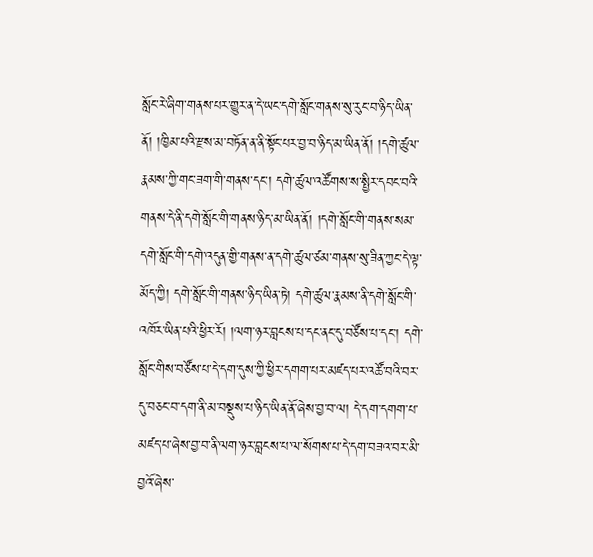སློང་རེ་ཞིག་གནས་པར་གྱུར་ན་དེ་ཡང་དགེ་སློང་གནས་སུ་རུང་བ་ཉིད་ཡིན་ནོ། །ཁྱིམ་པའི་རྫས་མ་བཏོན་ན་ནི་སྟོང་པར་བྱ་བ་ཉིད་མ་ཡིན་ནོ། །དགེ་ཚུལ་རྣམས་ཀྱི་གང་ཟག་གི་གནས་དང་། དགེ་ཚུལ་འཚོགས་ས་སྤྱིར་དབང་བའི་གནས་དེ་ནི་དགེ་སློང་གི་གནས་ཉིད་མ་ཡིན་ནོ། །དགེ་སློང་གི་གནས་སམ་དགེ་སློང་གི་དགེ་འདུན་གྱི་གནས་ན་དགེ་ཚུལ་ཙམ་གནས་སུ་ཟིན་ཀྱང་དེ་ལྟ་མོད་ཀྱི། དགེ་སློང་གི་གནས་ཉིད་ཡིན་ཏེ། དགེ་ཚུལ་རྣམས་ནི་དགེ་སློང་གི་འཁོར་ཡིན་པའི་ཕྱིར་རོ། །ལག་ཉར་བླངས་པ་དང་ནང་དུ་བཙོས་པ་དང་། དགེ་སློང་གིས་བཙོས་པ་དེ་དག་དུས་ཀྱི་ཕྱིར་དགག་པར་མཛད་པར་འཚོ་བའི་བར་དུ་བཅང་བ་དག་ནི་མ་བསྡུས་པ་ཉིད་ཡིན་ནོ་ཞེས་བྱ་བ་ལ། དེ་དག་དགག་པ་མཛད་པ་ཞེས་བྱ་བ་ནི་ལག་ཉར་བླངས་པ་ལ་སོགས་པ་དེ་དག་བཟའ་བར་མི་བྱའོ་ཞེས་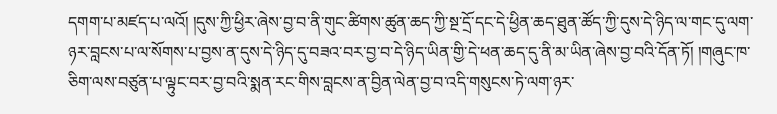དགག་པ་མཛད་པ་ལའོ། །དུས་ཀྱི་ཕྱིར་ཞེས་བྱ་བ་ནི་གུང་ཚིགས་ཚུན་ཆད་ཀྱི་སྔ་དྲོ་དང་དེ་ཕྱིན་ཆད་ཐུན་ཚོད་ཀྱི་དུས་དེ་ཉིད་ལ་གང་དུ་ལག་ཉར་བླངས་པ་ལ་སོགས་པ་བྱས་ན་དུས་དེ་ཉིད་དུ་བཟའ་བར་བྱ་བ་དེ་ཉིད་ཡིན་གྱི་དེ་ཕན་ཆད་དུ་ནི་མ་ཡིན་ཞེས་བྱ་བའི་དོན་ཏོ། །གཞུང་ཁ་ཅིག་ལས་བཙུན་པ་ལྟུང་བར་བྱ་བའི་སྨན་རང་གིས་བླངས་ན་བྱིན་ལེན་བྱ་བ་འདི་གསུངས་ཏེ་ལག་ཉར་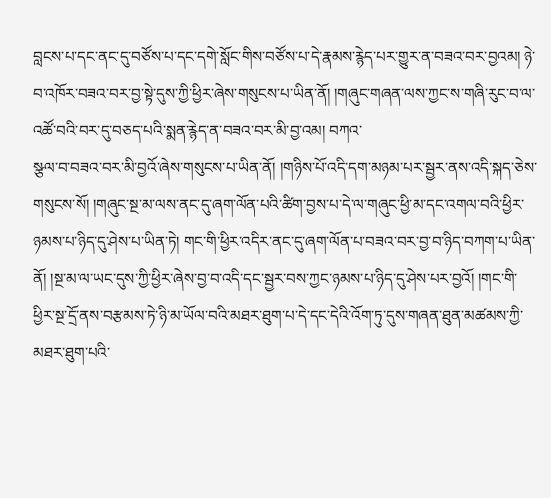བླངས་པ་དང་ནང་དུ་བཙོས་པ་དང་དགེ་སློང་གིས་བཙོས་པ་དེ་རྣམས་རྙེད་པར་གྱུར་ན་བཟའ་བར་བྱའམ། ཉེ་བ་འཁོར་བཟའ་བར་བྱ་སྟེ་དུས་ཀྱི་ཕྱིར་ཞེས་གསུངས་པ་ཡིན་ནོ། །གཞུང་གཞན་ལས་ཀྱང་ས་གཞི་རུང་བ་ལ་འཚོ་བའི་བར་དུ་བཅད་པའི་སྨན་རྙེད་ན་བཟའ་བར་མི་བྱ་འམ། བཀའ་
སྩལ་བ་བཟའ་བར་མི་བྱའོ་ཞེས་གསུངས་པ་ཡིན་ནོ། །གཉིས་པོ་འདི་དག་མཉམ་པར་སྦྱར་ནས་འདི་སྐད་ཅེས་གསུངས་སོ། །གཞུང་སྔ་མ་ལས་ནང་དུ་ཞག་ལོན་པའི་ཚིག་བྱས་པ་དེ་ལ་གཞུང་ཕྱི་མ་དང་འགལ་བའི་ཕྱིར་ཉམས་པ་ཉིད་དུ་ཤེས་པ་ཡིན་ཏེ། གང་གི་ཕྱིར་འདིར་ནང་དུ་ཞག་ལོན་པ་བཟའ་བར་བྱ་བ་ཉིད་བཀག་པ་ཡིན་ནོ། །སྔ་མ་ལ་ཡང་དུས་ཀྱི་ཕྱིར་ཞེས་བྱ་བ་འདི་དང་སྦྱར་བས་ཀྱང་ཉམས་པ་ཉིད་དུ་ཤེས་པར་བྱའོ། །གང་གི་ཕྱིར་སྔ་དྲོ་ནས་བརྩམས་ཏེ་ཉི་མ་ཡོལ་བའི་མཐར་ཐུག་པ་དེ་དང་དེའི་འོག་ཏུ་དུས་གཞན་ཐུན་མཚམས་ཀྱི་མཐར་ཐུག་པའི་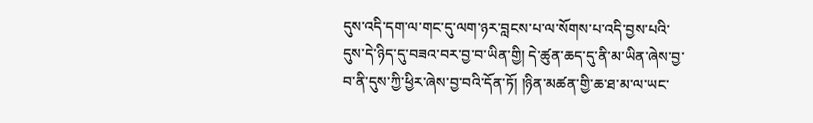དུས་འདི་དག་ལ་གང་དུ་ལག་ཉར་བླངས་པ་ལ་སོགས་པ་འདི་བྱས་པའི་དུས་དེ་ཉིད་དུ་བཟའ་བར་བྱ་བ་ཡིན་གྱི། དེ་ཚུན་ཆད་དུ་ནི་མ་ཡིན་ཞེས་བྱ་བ་ནི་དུས་ཀྱི་ཕྱིར་ཞེས་བྱ་བའི་དོན་ཏོ། །ཉིན་མཚན་གྱི་ཆ་ཐ་མ་ལ་ཡང་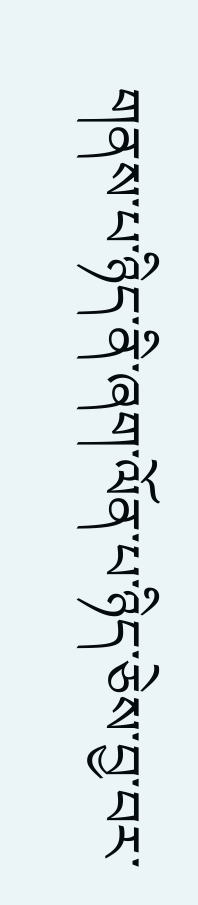གནས་པ་ཉིད་ནི་ཞག་ལོན་པ་ཉིད་ཅེས་བྱ་བར་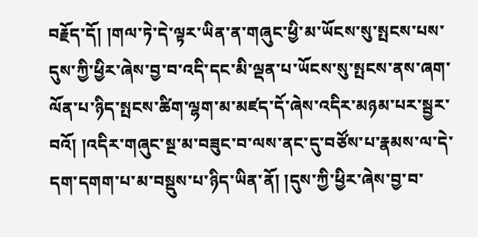བརྗོད་དོ། །གལ་ཏེ་དེ་ལྟར་ཡིན་ན་གཞུང་ཕྱི་མ་ཡོངས་སུ་སྤངས་པས་དུས་ཀྱི་ཕྱིར་ཞེས་བྱ་བ་འདི་དང་མི་ལྡན་པ་ཡོངས་སུ་སྤངས་ནས་ཞག་ལོན་པ་ཉིད་སྤངས་ཚིག་ལྷག་མ་མཛད་དོ་ཞེས་འདིར་མཉམ་པར་སྦྱར་བའོ། །འདིར་གཞུང་སྔ་མ་བཟུང་བ་ལས་ནང་དུ་བཙོས་པ་རྣམས་ལ་དེ་དག་དགག་པ་མ་བསྡུས་པ་ཉིད་ཡིན་ནོ། །དུས་ཀྱི་ཕྱིར་ཞེས་བྱ་བ་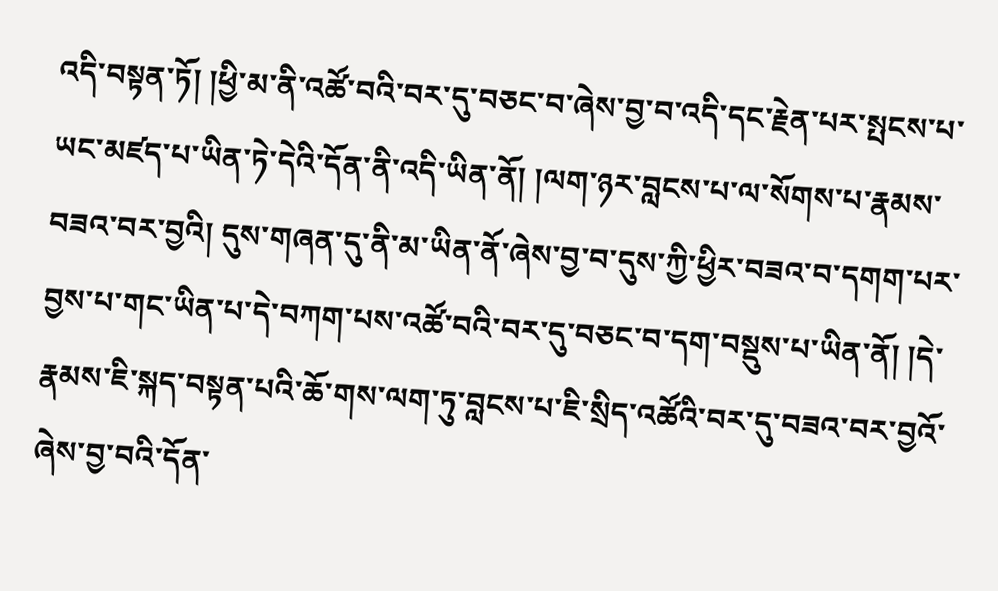འདི་བསྟན་ཏོ། །ཕྱི་མ་ནི་འཚོ་བའི་བར་དུ་བཅང་བ་ཞེས་བྱ་བ་འདི་དང་རྗེན་པར་སྤངས་པ་ཡང་མཛད་པ་ཡིན་ཏེ་དེའི་དོན་ནི་འདི་ཡིན་ནོ། །ལག་ཉར་བླངས་པ་ལ་སོགས་པ་རྣམས་བཟའ་བར་བྱའི། དུས་གཞན་དུ་ནི་མ་ཡིན་ནོ་ཞེས་བྱ་བ་དུས་ཀྱི་ཕྱིར་བཟའ་བ་དགག་པར་བྱས་པ་གང་ཡིན་པ་དེ་བཀག་པས་འཚོ་བའི་བར་དུ་བཅང་བ་དག་བསྡུས་པ་ཡིན་ནོ། །དེ་རྣམས་ཇི་སྐད་བསྟན་པའི་ཆོ་གས་ལག་ཏུ་བླངས་པ་ཇི་སྲིད་འཚོའི་བར་དུ་བཟའ་བར་བྱའོ་ཞེས་བྱ་བའི་དོན་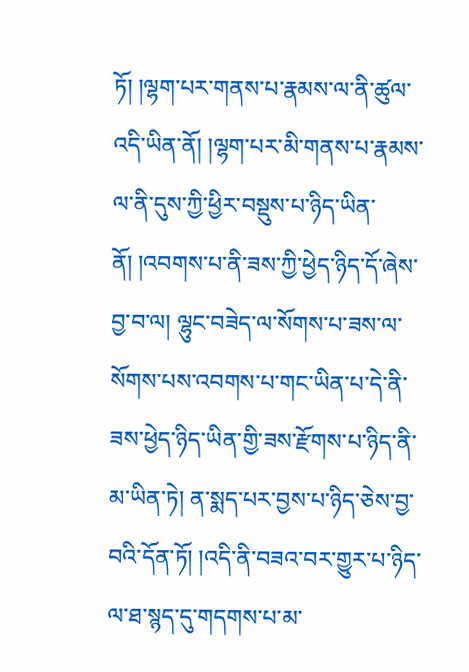ཏོ། །ལྷག་པར་གནས་པ་རྣམས་ལ་ནི་ཚུལ་འདི་ཡིན་ནོ། །ལྷག་པར་མི་གནས་པ་རྣམས་ལ་ནི་དུས་ཀྱི་ཕྱིར་བསྡུས་པ་ཉིད་ཡིན་ནོ། །འབགས་པ་ནི་ཟས་ཀྱི་ཕྱེད་ཉིད་དོ་ཞེས་བྱ་བ་ལ། ལྷུང་བཟེད་ལ་སོགས་པ་ཟས་ལ་སོགས་པས་འབགས་པ་གང་ཡིན་པ་དེ་ནི་ཟས་ཕྱེད་ཉིད་ཡིན་གྱི་ཟས་རྫོགས་པ་ཉིད་ནི་མ་ཡིན་ཏེ། ན་སྨད་པར་བྱས་པ་ཉིད་ཅེས་བྱ་བའི་དོན་ཏོ། །འདི་ནི་བཟའ་བར་གྱུར་པ་ཉིད་ལ་ཐ་སྙད་དུ་གདགས་པ་མ་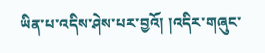ཡིན་པ་འདིས་ཤེས་པར་བྱའོ། །འདིར་གཞུང་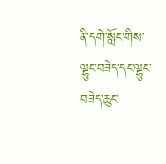ནི་དགེ་སློང་གིས་ལྷུང་བཟེད་དང་ལྷུང་བཟེད་ཆུང་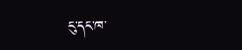ངུ་དང་ཁ་